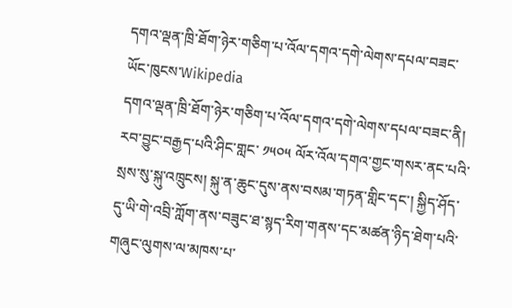དགའ་ལྡན་ཁྲི་ཐོག་ཉེར་གཅིག་པ་འོལ་དགའ་དགེ་ལེགས་དཔལ་བཟང་
ཡོང་ཁུངས་Wikipedia
དགའ་ལྡན་ཁྲི་ཐོག་ཉེར་གཅིག་པ་འོལ་དགའ་དགེ་ལེགས་དཔལ་བཟང་ནི། རབ་བྱུང་བརྒྱད་པའི་ཤིང་གླང་ ༡༥༠༥ ལོར་འོལ་དགའ་གྱང་གསར་ནང་པའི་སྲས་སུ་སྐུ་འཁྲུངས། སྐུ་ན་ཆུང་དུས་ནས་བསམ་གཏན་གླིང་དང་། སྐྱིད་ཤོད་དུ་ཡི་གེ་འབྲི་ཀློག་ནས་བཟུང་ཐ་སྙད་རིག་གནས་དང་མཚན་ཉིད་ཐེག་པའི་གཞུང་ལུགས་ལ་མཁས་པ་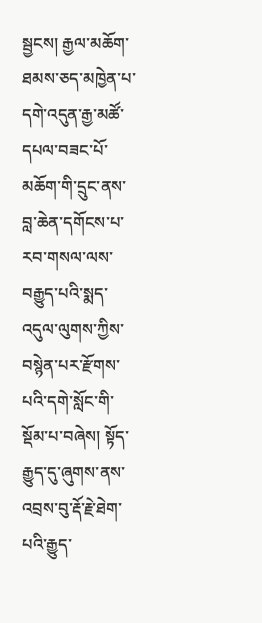སྦྱངས། རྒྱལ་མཆོག་ཐམས་ཅད་མཁྱེན་པ་དགེ་འདུན་རྒྱ་མཚོ་དཔལ་བཟང་པོ་མཆོག་གི་དྲུང་ནས་བླ་ཆེན་དགོངས་པ་རབ་གསལ་ལས་བརྒྱུད་པའི་སྨད་འདུལ་ལུགས་ཀྱིས་བསྙེན་པར་རྫོགས་པའི་དགེ་སློང་གི་སྡོམ་པ་བཞེས། སྟོད་རྒྱུད་དུ་ཞུགས་ནས་འབྲས་བུ་རྡོ་རྗེ་ཐེག་པའི་རྒྱུད་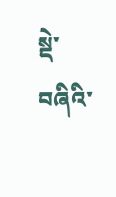སྡེ་བཞིའི་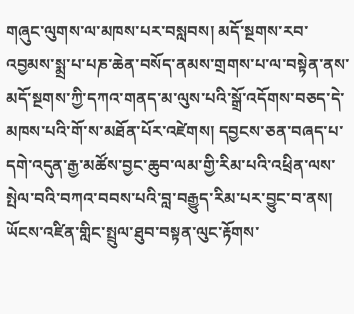གཞུང་ལུགས་ལ་མཁས་པར་བསླབས། མདོ་སྔགས་རབ་འབྱམས་སྨྲ་པ་པཎ་ཆེན་བསོད་ནམས་གྲགས་པ་ལ་བསྟེན་ནས་མདོ་སྔགས་ཀྱི་དཀའ་གནད་མ་ལུས་པའི་སྒྲོ་འདོགས་བཅད་དེ་མཁས་པའི་གོ་ས་མཐོན་པོར་འཛེགས། དབྱངས་ཅན་བཞད་པ་དགེ་འདུན་རྒྱ་མཚོས་བྱང་ཆུབ་ལམ་གྱི་རིམ་པའི་འཕྲིན་ལས་སྤེལ་བའི་བཀའ་བབས་པའི་བླ་བརྒྱུད་རིམ་པར་བྱུང་བ་ནས། ཡོངས་འཛིན་གླིང་སྤྲུལ་ཐུབ་བསྟན་ལུང་རྟོགས་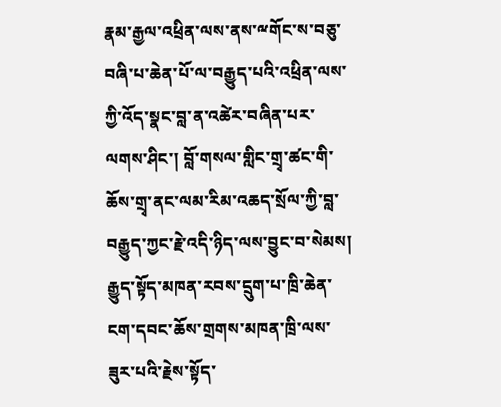རྣམ་རྒྱལ་འཕྲིན་ལས་ནས་ྋགོང་ས་བཅུ་བཞི་པ་ཆེན་པོ་ལ་བརྒྱུད་པའི་འཕྲིན་ལས་ཀྱི་འོད་སྣང་བླ་ན་འཚེར་བཞིན་པར་ལགས་ཤིང་། བློ་གསལ་གླིང་གྲྭ་ཚང་གི་ཆོས་གྲྭ་ནང་ལམ་རིམ་འཆད་སྲོལ་ཀྱི་བླ་བརྒྱུད་ཀྱང་རྗེ་འདི་ཉིད་ལས་བྱུང་བ་སེམས། རྒྱུད་སྟོད་མཁན་རབས་དྲུག་པ་ཁྲི་ཆེན་ངག་དབང་ཆོས་གྲགས་མཁན་ཁྲི་ལས་ཟུར་པའི་རྗེས་སྟོད་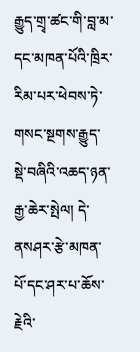རྒྱུད་གྲྭ་ཚང་གི་བླ་མ་དང་མཁན་པོའི་ཁྲིར་རིམ་པར་ཕེབས་ཏེ་གསང་སྔགས་རྒྱུད་སྡེ་བཞིའི་འཆད་ཉན་རྒྱ་ཆེར་སྤེལ། དེ་ནསཤར་རྩེ་མཁན་པོ་དང་ཤར་པ་ཆོས་རྗེའི་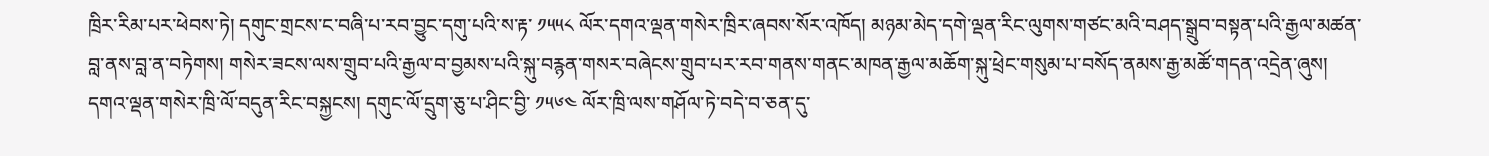ཁྲིར་རིམ་པར་ཕེབས་ཏེ། དགུང་གྲངས་ང་བཞི་པ་རབ་བྱུང་དགུ་པའི་ས་རྟ་ ༡༥༥༨ ལོར་དགའ་ལྡན་གསེར་ཁྲིར་ཞབས་སོར་འཁོད། མཉམ་མེད་དགེ་ལྡན་རིང་ལུགས་གཙང་མའི་བཤད་སྒྲུབ་བསྟན་པའི་རྒྱལ་མཚན་བླ་ནས་བླ་ན་བཏེགས། གསེར་ཟངས་ལས་གྲུབ་པའི་རྒྱལ་བ་བྱམས་པའི་སྐུ་བརྙན་གསར་བཞེངས་གྲུབ་པར་རབ་གནས་གནང་མཁན་རྒྱལ་མཆོག་སྐུ་ཕྲེང་གསུམ་པ་བསོད་ནམས་རྒྱ་མཚོ་གདན་འདྲེན་ཞུས། དགའ་ལྡན་གསེར་ཁྲི་ལོ་བདུན་རིང་བསྐྱངས། དགུང་ལོ་དྲུག་ཅུ་པ་ཤིང་བྱི་ ༡༥༦༤ ལོར་ཁྲི་ལས་གཤོལ་ཏེ་བདེ་བ་ཅན་དུ་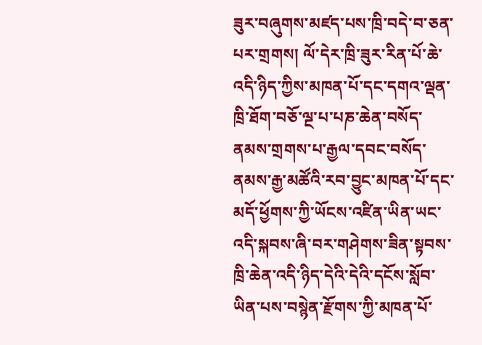ཟུར་བཞུགས་མཛད་པས་ཁྲི་བདེ་བ་ཅན་པར་གྲགས། ལོ་དེར་ཁྲི་ཟུར་རིན་པོ་ཆེ་འདི་ཉིད་ཀྱིས་མཁན་པོ་དང་དགའ་ལྡན་ཁྲི་ཐོག་བཅོ་ལྔ་པ་པཎ་ཆེན་བསོད་ནམས་གྲགས་པ་རྒྱལ་དབང་བསོད་ནམས་རྒྱ་མཚོའི་རབ་བྱུང་མཁན་པོ་དང་མདོ་ཕྱོགས་ཀྱི་ཡོངས་འཛིན་ཡིན་ཡང་འདི་སྐབས་ཞི་བར་གཤེགས་ཟིན་སྟབས་ཁྲི་ཆེན་འདི་ཉིད་དེའི་དེའི་དངོས་སློབ་ཡིན་པས་བསྙེན་རྫོགས་ཀྱི་མཁན་པོ་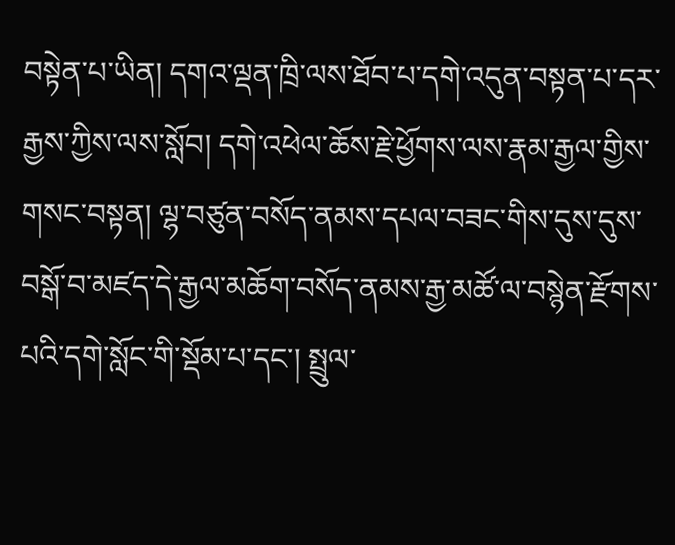བསྟེན་པ་ཡིན། དགའ་ལྡན་ཁྲི་ལས་ཐོབ་པ་དགེ་འདུན་བསྟན་པ་དར་རྒྱས་ཀྱིས་ལས་སློབ། དགེ་འཕེལ་ཆོས་རྗེ་ཕྱོགས་ལས་རྣམ་རྒྱལ་གྱིས་གསང་བསྟན། ལྷ་བཙུན་བསོད་ནམས་དཔལ་བཟང་གིས་དུས་དུས་བསྒོ་བ་མཛད་དེ་རྒྱལ་མཆོག་བསོད་ནམས་རྒྱ་མཚོ་ལ་བསྙེན་རྫོགས་པའི་དགེ་སློང་གི་སྡོམ་པ་དང་། སྤྲུལ་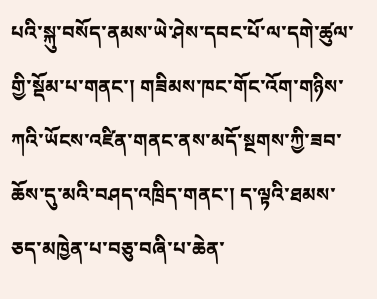པའི་སྐུ་བསོད་ནམས་ཡེ་ཤེས་དབང་པོ་ལ་དགེ་ཚུལ་གྱི་སྡོམ་པ་གནང་། གཟིམས་ཁང་གོང་འོག་གཉིས་ཀའི་ཡོངས་འཛིན་གནང་ནས་མདོ་སྔགས་ཀྱི་ཟབ་ཆོས་དུ་མའི་བཤད་འཁྲིད་གནང་། ད་ལྟའི་ཐམས་ཅད་མཁྱེན་པ་བཅུ་བཞི་པ་ཆེན་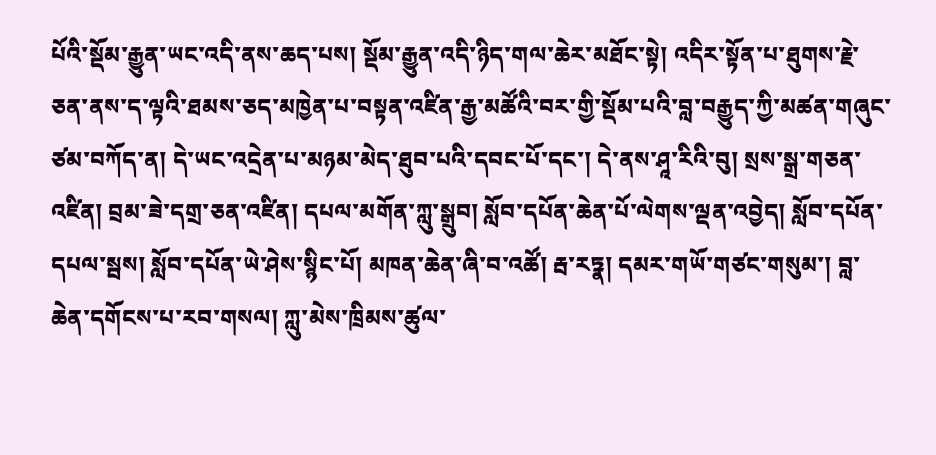པོའི་སྡོམ་རྒྱུན་ཡང་འདི་ནས་ཆད་པས། སྡོམ་རྒྱུན་འདི་ཉིད་གལ་ཆེར་མཐོང་སྟེ། འདིར་སྟོན་པ་ཐུགས་རྗེ་ཅན་ནས་ད་ལྟའི་ཐམས་ཅད་མཁྱེན་པ་བསྟན་འཛིན་རྒྱ་མཚོའི་བར་གྱི་སྡོམ་པའི་བླ་བརྒྱུད་ཀྱི་མཚན་གཞུང་ཙམ་བཀོད་ན། དེ་ཡང་འདྲེན་པ་མཉམ་མེད་ཐུབ་པའི་དབང་པོ་དང་། དེ་ནས་ཤཱ་རིའི་བུ། སྲས་སྒྲ་གཅན་འཛིན། བྲམ་ཟེ་དགྲ་ཅན་འཛིན། དཔལ་མགོན་ཀླུ་སྒྲུབ། སློབ་དཔོན་ཆེན་པོ་ལེགས་ལྡན་འབྱེད། སློབ་དཔོན་དཔལ་སྦས། སློབ་དཔོན་ཡེ་ཤེས་སྙིང་པོ། མཁན་ཆེན་ཞི་བ་འཚོ། རྦ་རཏྣ། དམར་གཡོ་གཙང་གསུམ་། བླ་ཆེན་དགོངས་པ་རབ་གསལ། ཀླུ་མེས་ཁྲིམས་ཚུལ་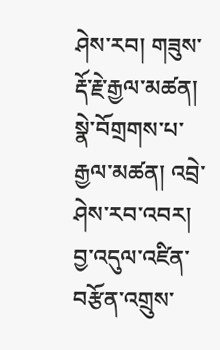ཤེས་རབ། གཟུས་རྡོ་རྗེ་རྒྱལ་མཚན། སྣེ་བོགྲགས་པ་རྒྱལ་མཚན། འབྲེ་ཤེས་རབ་འབར། བྱ་འདུལ་འཛིན་བརྩོན་འགྲུས་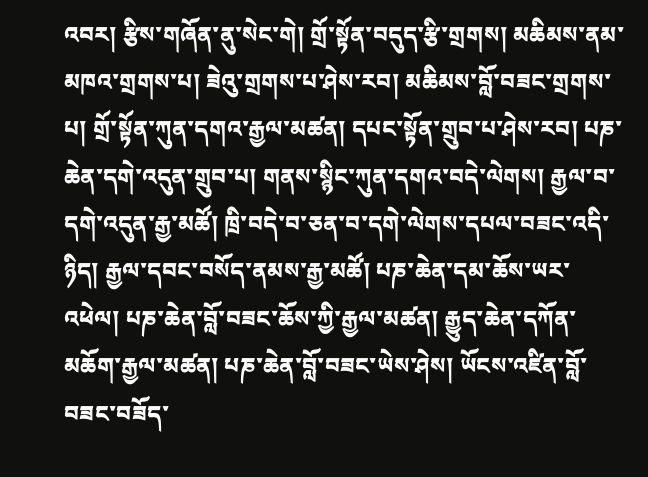འབར། རྩིས་གཞོན་ནུ་སེང་གེ། གྲོ་སྟོན་བདུད་རྩི་གྲགས། མཆིམས་ནམ་མཁའ་གྲགས་པ། ཟེའུ་གྲགས་པ་ཤེས་རབ། མཆིམས་བློ་བཟང་གྲགས་པ། གྲོ་སྟོན་ཀུན་དགའ་རྒྱལ་མཚན། དཔང་སྟོན་གྲུབ་པ་ཤེས་རབ། པཎ་ཆེན་དགེ་འདུན་གྲུབ་པ། གནས་སྙིང་ཀུན་དགའ་བདེ་ལེགས། རྒྱལ་བ་དགེ་འདུན་རྒྱ་མཚོ། ཁྲི་བདེ་བ་ཅན་བ་དགེ་ལེགས་དཔལ་བཟང་འདི་ཉིད། རྒྱལ་དབང་བསོད་ནམས་རྒྱ་མཚོ། པཎ་ཆེན་དམ་ཆོས་ཡར་འཕེལ། པཎ་ཆེན་བློ་བཟང་ཆོས་ཀྱི་རྒྱལ་མཚན། རྒྱུད་ཆེན་དཀོན་མཆོག་རྒྱལ་མཚན། པཎ་ཆེན་བློ་བཟང་ཡེས་ཤེས། ཡོངས་འཛིན་བློ་བཟང་བཟོད་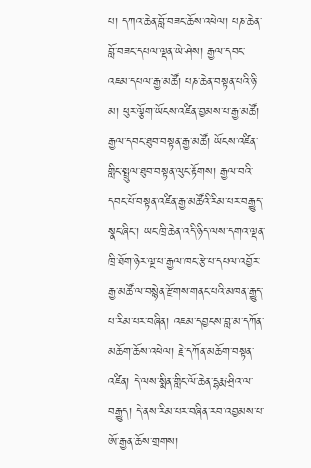པ། དཀའ་ཆེན་བློ་བཟང་ཆོས་འཕེལ། པཎ་ཆེན་བློ་བཟང་དཔལ་ལྡན་ཡེ་ཤེས། རྒྱལ་དབང་འཇམ་དཔལ་རྒྱ་མཚོ། པཎ་ཆེན་བསྟན་པའི་ཉི་མ། ཕུར་ལྕོག་ཡོངས་འཛིན་བྱམས་པ་རྒྱ་མཚོ། རྒྱལ་དབང་ཐུབ་བསྟན་རྒྱ་མཚོ། ཡོངས་འཛིན་གླིང་སྤྲུལ་ཐུབ་བསྟན་ལུང་རྟོགས། རྒྱལ་བའི་དབང་པོ་བསྟན་འཛིན་རྒྱ་མཚོའི་རིམ་པར་བརྒྱུད་སྣང་ཞིང་། ཡང་ཁྲི་ཆེན་འདི་ཉིད་ལས་དགའ་ལྡན་ཁྲི་ཐོག་ཉེར་ལྔ་པ་རྒྱལ་ཁང་རྩེ་པ་དཔལ་འབྱོར་རྒྱ་མཚོ་ལ་བསྙེན་རྫོགས་གནང་པའི་མཁན་རྒྱུད་པ་རིམ་པར་བཞིན། འཇམ་དབྱངས་བླ་མ་དཀོན་མཆོག་ཆོས་འཕེལ། རྗེ་དཀོན་མཆོག་བསྟན་འཛིན། དེ་ལས་སྨིན་གླིང་ལོ་ཆེན་དྷརྨ་ཤྲིའ་ལ་བརྒྱུད། དེ་ནས་རིམ་པར་བཞིན་རབ་འབྱམས་པ་ཨོ་རྒྱན་ཆོས་གྲགས།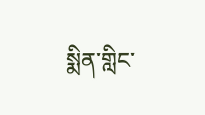སྨིན་གླིང་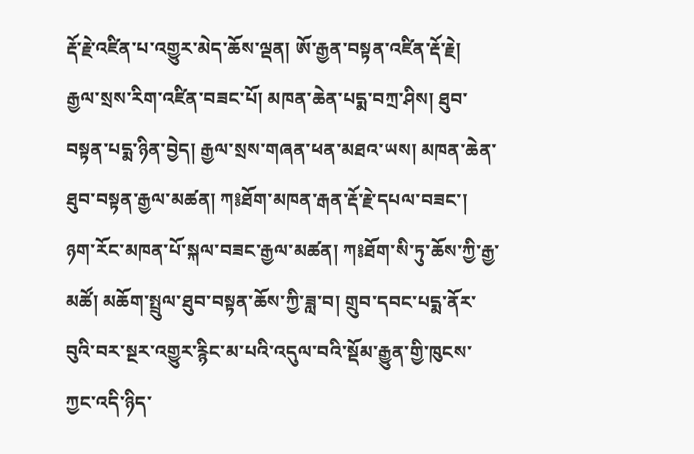རྡོ་རྗེ་འཛིན་པ་འགྱུར་མེད་ཆོས་ལྡན། ཨོ་རྒྱན་བསྟན་འཛིན་རྡོ་རྗེ། རྒྱལ་སྲས་རིག་འཛིན་བཟང་པོ། མཁན་ཆེན་པདྨ་བཀྲ་ཤིས། ཐུབ་བསྟན་པདྨ་ཉིན་བྱེད། རྒྱལ་སྲས་གཞན་ཕན་མཐའ་ཡས། མཁན་ཆེན་ཐུབ་བསྟན་རྒྱལ་མཚན། ཀ༔ཐོག་མཁན་རྒན་རྡོ་རྗེ་དཔལ་བཟང་། ཉག་རོང་མཁན་པོ་སྐལ་བཟང་རྒྱལ་མཚན། ཀ༔ཐོག་སི་ཏུ་ཆོས་ཀྱི་རྒྱ་མཚོ། མཆོག་སྤྲུལ་ཐུབ་བསྟན་ཆོས་ཀྱི་ཟླ་བ། གྲུབ་དབང་པདྨ་ནོར་བུའི་བར་སྔར་འགྱུར་རྙིང་མ་པའི་འདུལ་བའི་སྡོམ་རྒྱུན་གྱི་ཁུངས་ཀྱང་འདི་ཉིད་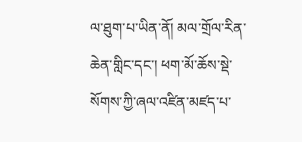ལ་ཐུག་པ་ཡིན་ནོ། མལ་གྲོལ་རིན་ཆེན་གླིང་དང་། ཕག་མོ་ཆོས་སྡེ་སོགས་ཀྱི་ཞལ་འཛིན་མཛད་པ་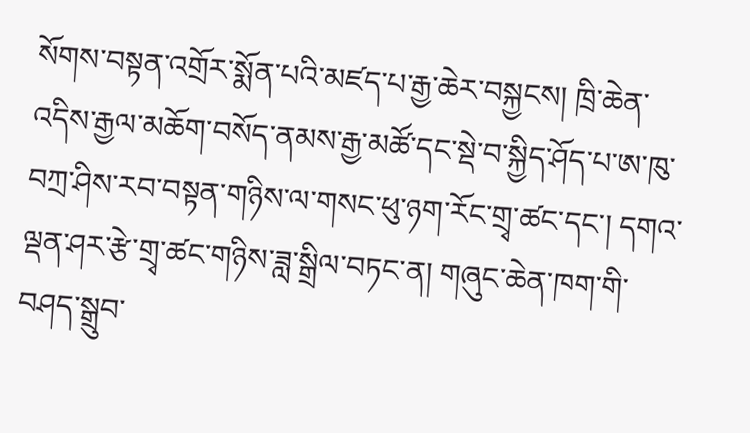སོགས་བསྟན་འགྲོར་སྨོན་པའི་མཛད་པ་རྒྱ་ཆེར་བསྐྱངས། ཁྲི་ཆེན་འདིས་རྒྱལ་མཆོག་བསོད་ནམས་རྒྱ་མཚོ་དང་སྡེ་བ་སྐྱིད་ཤོད་པ་ཨ་ཁུ་བཀྲ་ཤིས་རབ་བསྟན་གཉིས་ལ་གསང་ཕུ་ཉག་རོང་གྲྭ་ཚང་དང་། དགའ་ལྡན་ཤར་རྩེ་གྲྭ་ཚང་གཉིས་ཟླ་སྒྲིལ་བཏང་ན། གཞུང་ཆེན་ཁག་གི་བཤད་སྒྲུབ་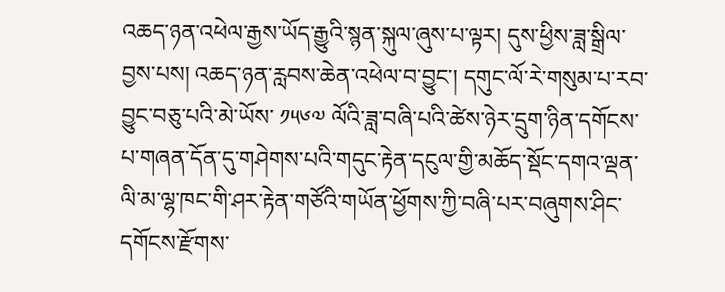འཆད་ཉན་འཕེལ་རྒྱས་ཡོད་རྒྱུའི་སྙན་སྐུལ་ཞུས་པ་ལྟར། དུས་ཕྱིས་ཟླ་སྒྲིལ་བྱས་པས། འཆད་ཉན་རླབས་ཆེན་འཕེལ་བ་བྱུང་། དགུང་ལོ་རེ་གསུམ་པ་རབ་བྱུང་བཅུ་པའི་མེ་ཡོས་ ༡༥༦༧ ལོའི་ཟླ་བཞི་པའི་ཚེས་ཉེར་དྲུག་ཉིན་དགོངས་པ་གཞན་དོན་དུ་གཤེགས་པའི་གདུང་རྟེན་དངུལ་གྱི་མཆོད་སྡོང་དགའ་ལྡན་ལི་མ་ལྷ་ཁང་གི་ཤར་རྟེན་གཙོའི་གཡོན་ཕྱོགས་ཀྱི་བཞི་པར་བཞུགས་ཤིང་དགོངས་རྫོགས་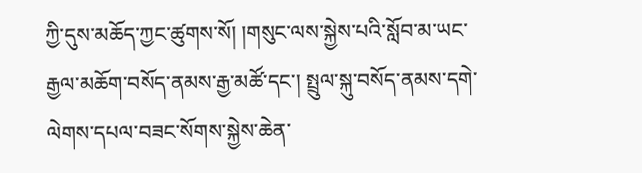ཀྱི་དུས་མཆོད་ཀྱང་ཚུགས་སོ། །གསུང་ལས་སྐྱེས་པའི་སློབ་མ་ཡང་རྒྱལ་མཆོག་བསོད་ནམས་རྒྱ་མཚོ་དང་། སྤྲུལ་སྐུ་བསོད་ནམས་དགེ་ལེགས་དཔལ་བཟང་སོགས་སྐྱེས་ཆེན་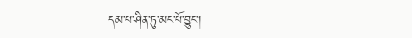དམ་པ་ཤིན་ཏུ་མང་པོ་བྱུང་།